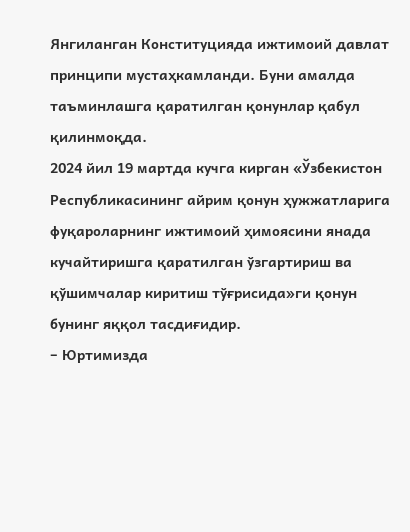Янгиланган Конституцияда ижтимоий давлат принципи мустаҳкамланди. Буни амалда таъминлашга қаратилган қонунлар қабул қилинмоқда.
2024 йил 19 мартда кучга кирган «Ўзбекистон Республикасининг айрим қонун ҳужжатларига фуқароларнинг ижтимоий ҳимоясини янада кучайтиришга қаратилган ўзгартириш ва қўшимчалар киритиш тўғрисида»ги қонун бунинг яққол тасдиғидир.
– Юртимизда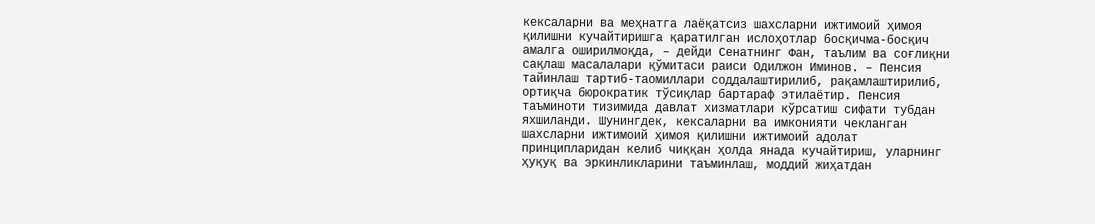кексаларни ва меҳнатга лаёқатсиз шахсларни ижтимоий ҳимоя қилишни кучайтиришга қаратилган ислоҳотлар босқичма-босқич амалга оширилмоқда, – дейди Сенатнинг Фан, таълим ва соғлиқни сақлаш масалалари қўмитаси раиси Одилжон Иминов. – Пенсия тайинлаш тартиб-таомиллари соддалаштирилиб, рақамлаштирилиб, ортиқча бюрократик тўсиқлар бартараф этилаётир. Пенсия таъминоти тизимида давлат хизматлари кўрсатиш сифати тубдан яхшиланди. Шунингдек, кексаларни ва имконияти чекланган шахсларни ижтимоий ҳимоя қилишни ижтимоий адолат принципларидан келиб чиққан ҳолда янада кучайтириш, уларнинг ҳуқуқ ва эркинликларини таъминлаш, моддий жиҳатдан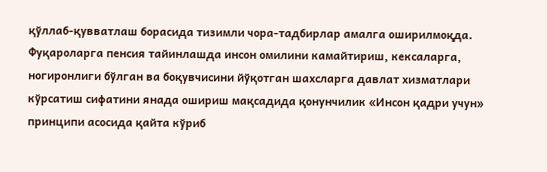қўллаб-қувватлаш борасида тизимли чора-тадбирлар амалга оширилмоқда.
Фуқароларга пенсия тайинлашда инсон омилини камайтириш, кексаларга, ногиронлиги бўлган ва боқувчисини йўқотган шахсларга давлат хизматлари кўрсатиш сифатини янада ошириш мақсадида қонунчилик «Инсон қадри учун» принципи асосида қайта кўриб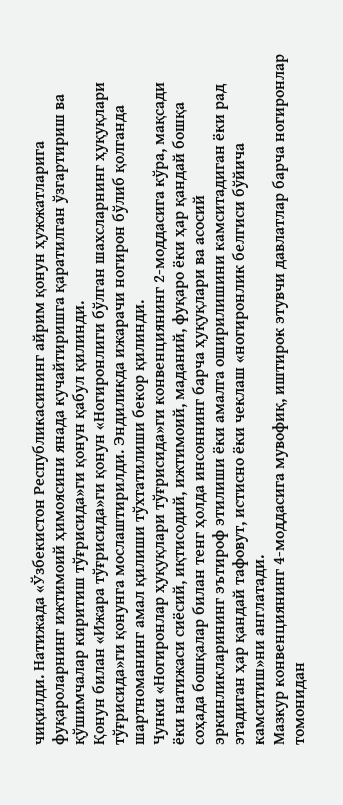чиқилди. Натижада «Ўзбекистон Республикасининг айрим қонун ҳужжатларига фуқароларнинг ижтимоий ҳимоясини янада кучайтиришга қаратилган ўзгартириш ва қўшимчалар киритиш тўғрисида»ги қонун қабул қилинди.
Қонун билан «Ижара тўғрисида»ги қонун «Ногиронлиги бўлган шахсларнинг ҳуқуқлари тўғрисида»ги қонунга мослаштирилди. Эндиликда ижарачи ногирон бўлиб қолганда шартноманинг амал қилиши тўхтатилиши бекор қилинди.
Чунки «Ногиронлар ҳуқуқлари тўғрисида»ги конвенциянинг 2-моддасига кўра, мақсади ёки натижаси сиёсий, иқтисодий, ижтимоий, маданий, фуқаро ёки ҳар қандай бошқа соҳада бошқалар билан тенг ҳолда инсоннинг барча ҳуқуқлари ва асосий эркинликларининг эътироф этилиши ёки амалга оширилишини камситадиган ёки рад этадиган ҳар қандай тафовут, истисно ёки чеклаш «ногиронлик белгиси бўйича камситиш»ни англатади.
Мазкур конвенциянинг 4-моддасига мувофиқ, иштирок этувчи давлатлар барча ногиронлар томонидан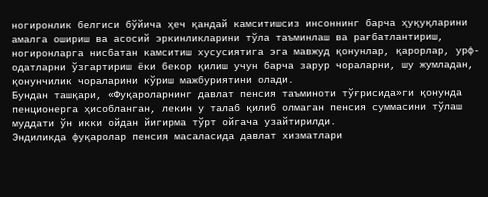ногиронлик белгиси бўйича ҳеч қандай камситишсиз инсоннинг барча ҳуқуқларини амалга ошириш ва асосий эркинликларини тўла таъминлаш ва рағбатлантириш, ногиронларга нисбатан камситиш хусусиятига эга мавжуд қонунлар, қарорлар, урф-одатларни ўзгартириш ёки бекор қилиш учун барча зарур чораларни, шу жумладан, қонунчилик чораларини кўриш мажбуриятини олади.
Бундан ташқари, «Фуқароларнинг давлат пенсия таъминоти тўғрисида»ги қонунда пенционерга ҳисобланган, лекин у талаб қилиб олмаган пенсия суммасини тўлаш муддати ўн икки ойдан йигирма тўрт ойгача узайтирилди.
Эндиликда фуқаролар пенсия масаласида давлат хизматлари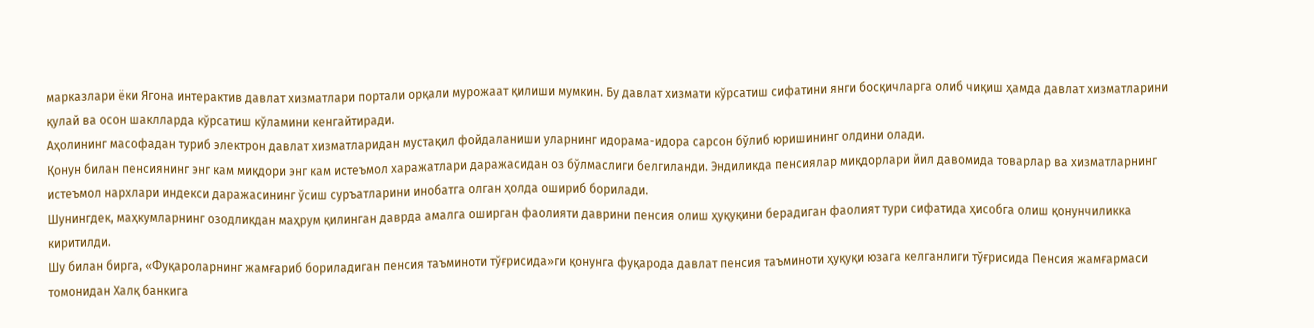марказлари ёки Ягона интерактив давлат хизматлари портали орқали мурожаат қилиши мумкин. Бу давлат хизмати кўрсатиш сифатини янги босқичларга олиб чиқиш ҳамда давлат хизматларини қулай ва осон шаклларда кўрсатиш кўламини кенгайтиради.
Аҳолининг масофадан туриб электрон давлат хизматларидан мустақил фойдаланиши уларнинг идорама-идора сарсон бўлиб юришининг олдини олади.
Қонун билан пенсиянинг энг кам миқдори энг кам истеъмол харажатлари даражасидан оз бўлмаслиги белгиланди. Эндиликда пенсиялар миқдорлари йил давомида товарлар ва хизматларнинг истеъмол нархлари индекси даражасининг ўсиш суръатларини инобатга олган ҳолда ошириб борилади.
Шунингдек, маҳкумларнинг озодликдан маҳрум қилинган даврда амалга оширган фаолияти даврини пенсия олиш ҳуқуқини берадиган фаолият тури сифатида ҳисобга олиш қонунчиликка киритилди.
Шу билан бирга, «Фуқароларнинг жамғариб бориладиган пенсия таъминоти тўғрисида»ги қонунга фуқарода давлат пенсия таъминоти ҳуқуқи юзага келганлиги тўғрисида Пенсия жамғармаси томонидан Халқ банкига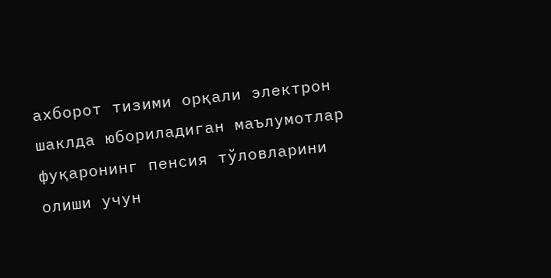ахборот тизими орқали электрон шаклда юбориладиган маълумотлар фуқаронинг пенсия тўловларини олиши учун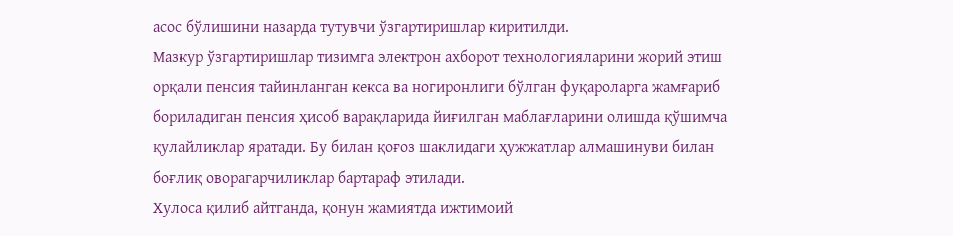асос бўлишини назарда тутувчи ўзгартиришлар киритилди.
Мазкур ўзгартиришлар тизимга электрон ахборот технологияларини жорий этиш орқали пенсия тайинланган кекса ва ногиронлиги бўлган фуқароларга жамғариб бориладиган пенсия ҳисоб варақларида йиғилган маблағларини олишда қўшимча қулайликлар яратади. Бу билан қоғоз шаклидаги ҳужжатлар алмашинуви билан боғлиқ оворагарчиликлар бартараф этилади.
Хулоса қилиб айтганда, қонун жамиятда ижтимоий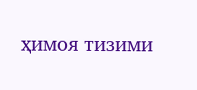ҳимоя тизими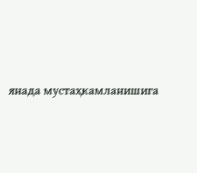янада мустаҳкамланишига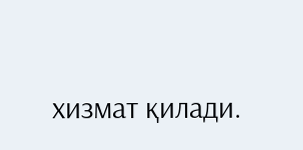хизмат қилади.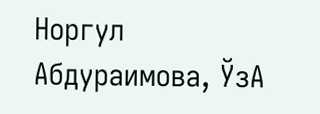Норгул Абдураимова, ЎзА